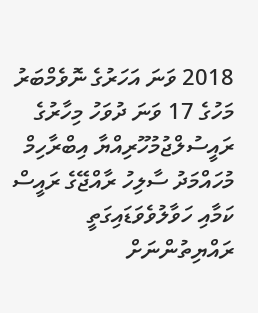2018 ވަނަ އަހަރުގެ ނޮވެމްބަރު މަހުގެ 17 ވަނަ ދުވަހު މިހާރުގެ ރައީސުލްޖުމުހޫރިއްޔާ އިބްރާހިމް މުހައްމަދު ސާލިހު ރާއްޖޭގެ ރައީސް ކަމާއި ހަވާލުވެވަޑައިގަތީ ރައްޔިތުންނަށް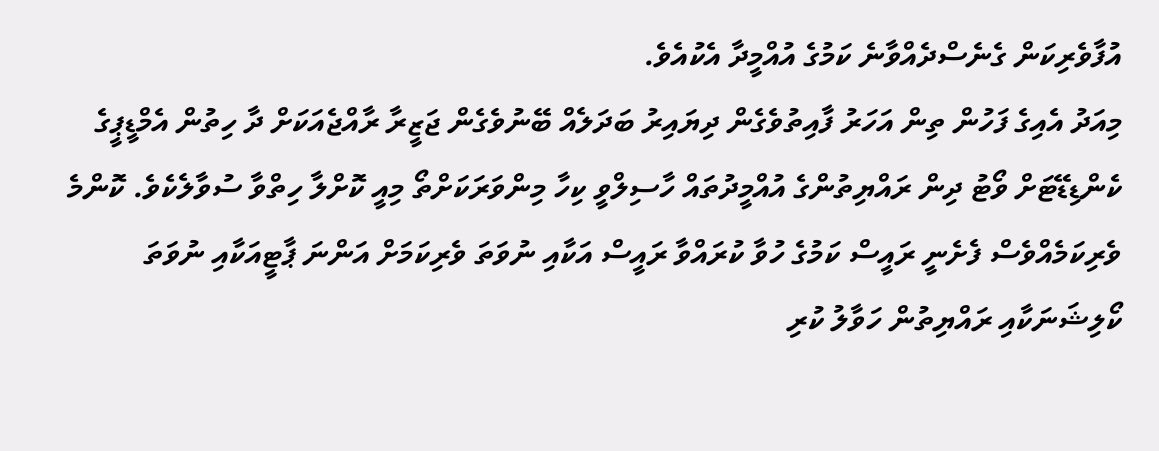އުފާވެރިކަން ގެނެސްދެއްވާނެ ކަމުގެ އުއްމީދާ އެކުއެވެ.
މިއަދު އެއިގެ ފަހުން ތިން އަހަރު ފާއިތުވެގެން ދިޔައިރު ބަދަލެއް ބޭނުވެގެން ޖަޒީރާ ރާއްޖެއަކަށް ދާ ހިތުން އެމްޑީޕީގެ ކެންޑިޑޭޓަށް ވޯޓު ދިން ރައްޔިތުންގެ އުއްމީދުތައް ހާސިލްވީ ކިހާ މިންވަރަކަށްތޯ މިއީ ކޮށްލާ ހިތްވާ ސުވާލެކެވެ. ކޮންމެ ވެރިކަމެއްވެސް ފެށެނީ ރައީސް ކަމުގެ ހުވާ ކުރައްވާ ރައީސް އަކާއި ނުވަތަ ވެރިކަމަށް އަންނަ ޕާޓީއަކާއި ނުވަތަ ކޯލިޝަނަކާއި ރައްޔިތުން ހަވާލު ކުރި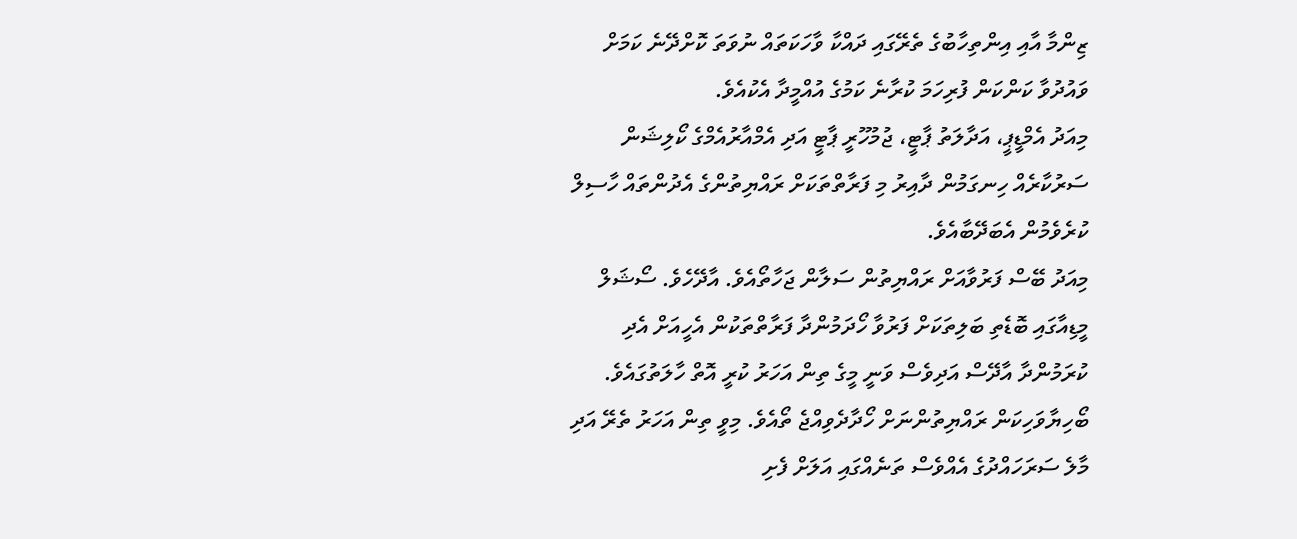ޒިންމާ އާއި އިންތިހާބުގެ ތެރޭގައި ދައްކާ ވާހަކަތައް ނުވަތަ ކޮށްދޭނެ ކަމަށް ވައުދުވާ ކަންކަން ފުރިހަމަ ކުރާނެ ކަމުގެ އުއްމީދާ އެކުއެވެ.
މިއަދު އެމްޑީޕީ، އަދާލަތު ޕާޓީ، ޖުމުހޫރީ ޕާޓީ އަދި އެމްއާރުއެމްގެ ކޯލިޝަން ސަރުކާރެއް ހިނގަމުން ދާއިރު މި ފަރާތްތަކަށް ރައްޔިތުންގެ އެދުންތައް ހާސިލް ކުރެވެމުން އެބަދޭބާއެވެ.
މިއަދު ބޭސް ފަރުވާއަށް ރައްޔިތުން ސަލާން ޖަހާތޯއެވެ. އާދޭހެވެ. ސޯޝަލް މީޑިއާގައި ބޮޑެތި ބަލިތަކަށް ފަރުވާ ހޯދަމުންދާ ފަރާތްތަކުން އެހީއަށް އެދި ކުރަމުންދާ އާދޭސް އަދިވެސް ވަނީ މީގެ ތިން އަހަރު ކުރީ އޮތް ހާލަތުގައެވެ. ބޯހިޔާވަހިކަން ރައްޔިތުންނަށް ހޯދާދެވިއްޖެ ތޯއެވެ. މިވީ ތިން އަހަރު ތެރޭ އަދި މާލެ ސަރަހައްދުގެ އެއްވެސް ތަނެއްގައި އަލަށް ފެށި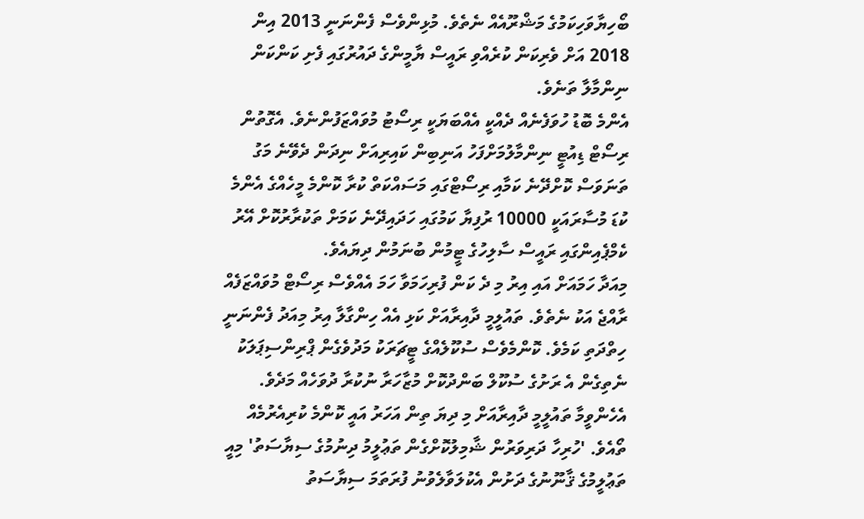ބޯހިޔާވަހިކަމުގެ މަޝްރޫއެއް ނެތެވެ. މުޅިންވެސް ފެންނަނީ 2013 އިން 2018 އަށް ވެރިކަން ކުރެއްވި ރައީސް ޔާމީންގެ ދައުރުގައި ފެށި ކަންކަން ނިންމާލާ ތަނެވެ.
އެންމެ ބޮޑު ހުވަފެނެއް ދެއްކީ އެއްބަޔަކީ ރިސޯޓު މުވައްޒަފުންނެވެ. އެގޮތުން ރިސޯޓް ޑިއުޓީ ނިންމާލުމަށްފަހު އަނިބިން ކައިރިއަށް ނިދަން ދެވޭނެ މަގު ތަނަވަސް ކޮށްދޭނެ ކަމާއި ރިސޯޓްގައި މަސައްކަތް ކުރާ ކޮންމެ މީހެއްގެ އެންމެ ކުޑަ މުސާރައަކީ 10000 ރުފިޔާ ކަމުގައި ހަދައިދޭނެ ކަމަށް ތަކުރާރުކޮށް އޭރު ކެމްޕެއިންގައި ރައީސް ސާލިހުގެ ޓީމުން ބުނަމުން ދިޔައެވެ.
މިއަދާ ހަމައަށް އައި އިރު މި ދެ ކަން ފުރިހަމަވާ ހަމަ އެއްވެސް ރިސޯޓް މުވައްޒަފެއް ރާއްޖެ އަކު ނެތެވެ. ތައުލީމީ ދާއިރާއަށް ކަޅި އެއް ހިންގާލާ އިރު މިއަދު ފެންނަނީ ހިތްދަތި ކަމެވެ. ކޮންމެވެސް ސުކޫލެއްގެ ޓީޗަރަކު މަދުވެގެން ޕްރިންސިޕަލަކު ނެތިގެން އެ ރަށުގެ ސުކޫލް ބަންދުކޮށް މުޒާހަރާ ނުކުރާ ދުވަހެއް މަދެވެ. އެހެންވީމާ ތައުލީމީ ދާއިރާއަށް މި ދިޔަ ތިން އަހަރު އައީ ކޮންމެ ކުރިއެރުމެއް ތޯއެވެ. 'ހުރިހާ ދަރިވަރުން ޝާމިލުކޮށްގެން ތަޢުލީމު ދިނުމުގެ ސިޔާސަތު' މިއީ ތަޢުލީމުގެ ޤާނޫނުގެ ދަށުން އެކުލަވާލެވުނު ފުރަތަމަ ސިޔާސަތު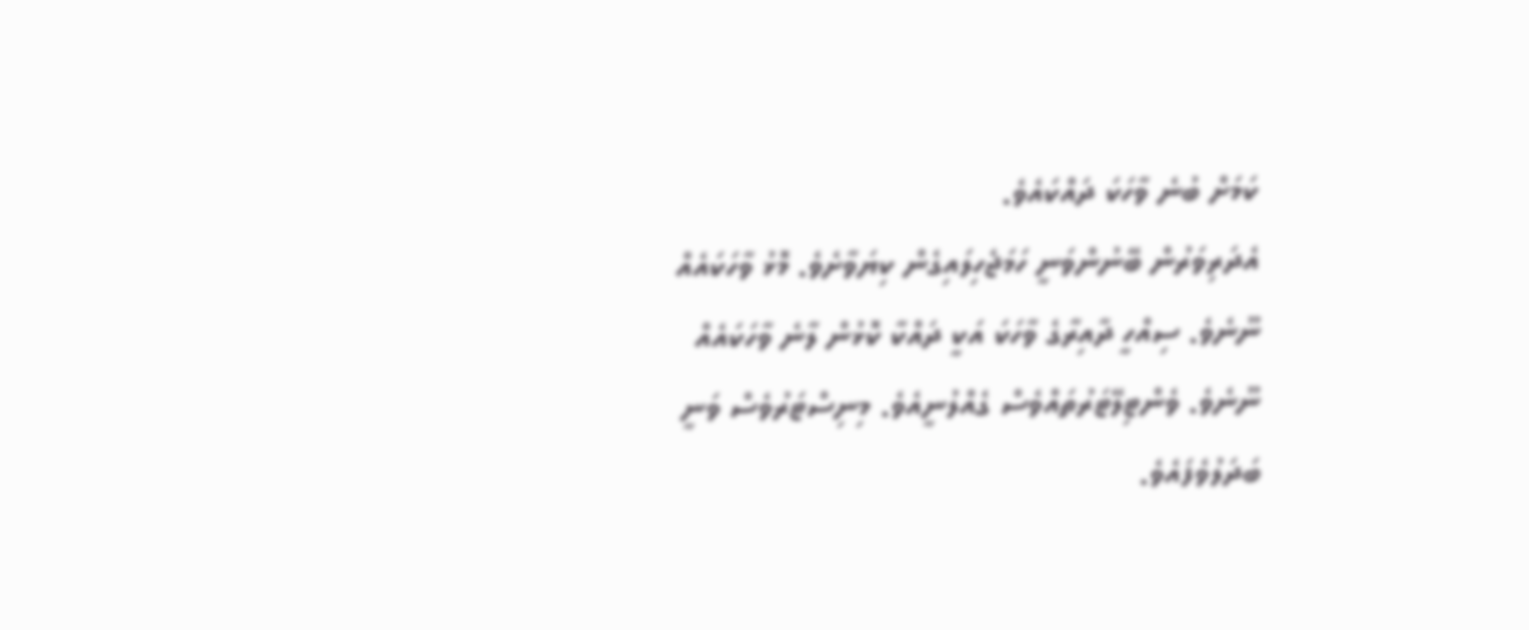ކަމަށް ބުނެ ވާހަކަ ދައްކައެވެ.
އެދަރިވަރުން ބޭނުންވަނީ ހަމަޖެހިލައިގެން ކިޔަވާށެވެ. މޮޅު ވާހަކައެއް ނޫނެވެ. ސިއްހީ ދާއިރާގެ ވާހަކަ އަކީ ދައްކާ ކޮޅުން ލާނެ ވާހަކައެއް ނޫނެވެ. ވެންޓިލޭޓަރުތައްވެސް ގެއްލުނީއެވެ. މިނިސްޓަރުވެސް ވަނީ ބަދަލުވެފައެވެ.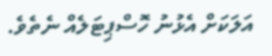އަލަކަށް އެޅުނު ހޮސްޕިޓަލެއް ނެތެވެ.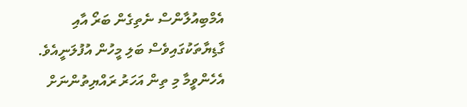އެމްބިއުލާންސް ނެތިގެން ބަރޯ އާއި ގާޑިޔާތަކުގައިވެސް ބަލި މީހުން އުފުލަނީއެވެ. އެހެންވީމާ މި ތިން އަހަރު ރައްޔިތުންނަށް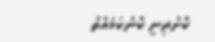ކޮށްދިނީ ކޮންކަމެއްތޯ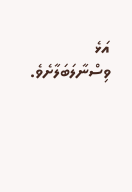އަޅެ ވިސްނާލަބަލާށެވެ.